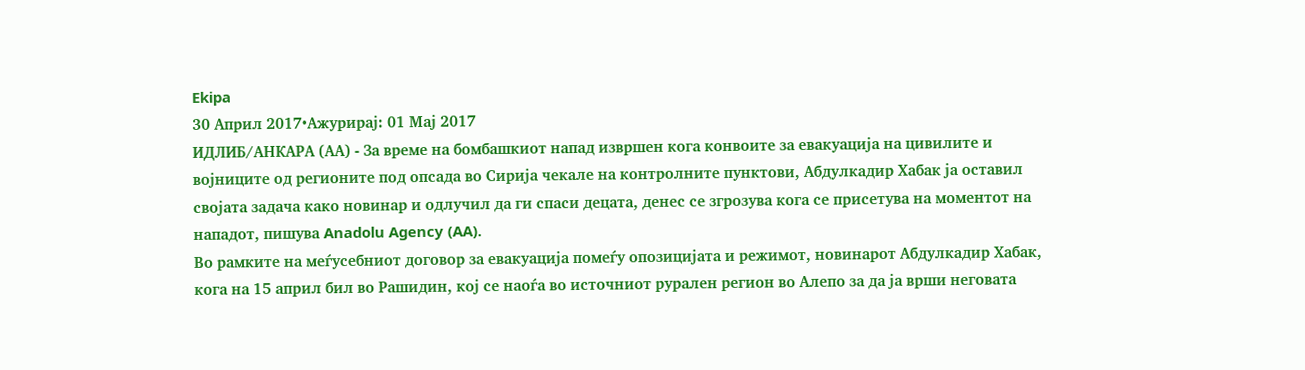Ekipa
30 Април 2017•Ажурирај: 01 Мај 2017
ИДЛИБ/АНКАРА (АА) - За време на бомбашкиот напад извршен кога конвoите за евакуација на цивилите и војниците од регионите под опсада во Сирија чекале на контролните пунктови, Абдулкадир Хабак ја оставил својата задача како новинар и одлучил да ги спаси децата, денес се згрозува кога се присетува на моментот на нападот, пишува Anadolu Agency (AA).
Во рамките на меѓусебниот договор за евакуација помеѓу опозицијата и режимот, новинарот Абдулкадир Хабак, кога на 15 април бил во Рашидин, кој се наоѓа во источниот рурален регион во Алепо за да ја врши неговата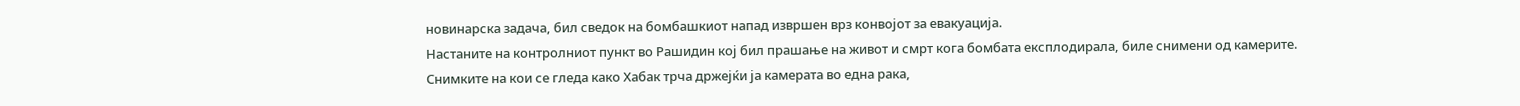новинарска задача, бил сведок на бомбашкиот напад извршен врз конвојот за евакуација.
Настаните на контролниот пункт во Рашидин кој бил прашање на живот и смрт кога бомбата експлодирала, биле снимени од камерите. Снимките на кои се гледа како Хабак трча држејќи ја камерата во една рака,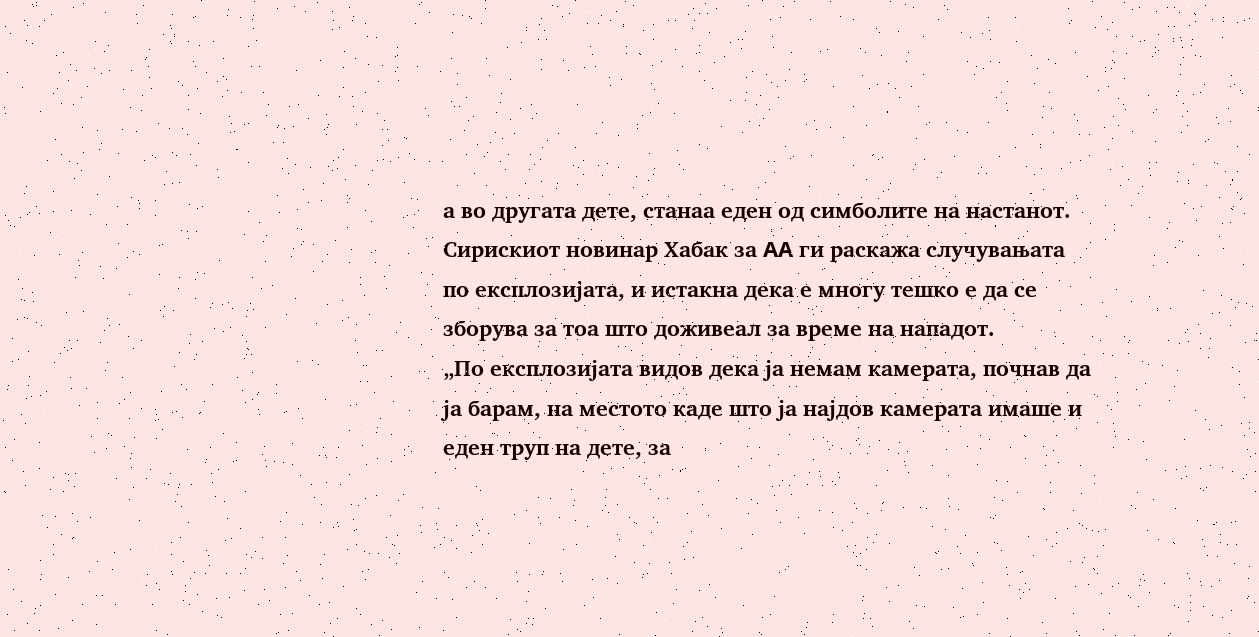а во другата дете, станаа еден од симболите на настанот.
Сирискиот новинар Хабак за AA ги раскажа случувањата по експлозијата, и истакна дека е многу тешко е да се зборува за тоа што доживеал за време на нападот.
„По експлозијата видов дека ја немам камерата, почнав да ја барам, на местото каде што ја најдов камерата имаше и еден труп на дете, за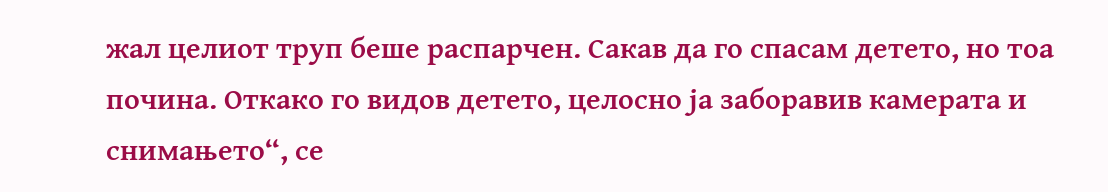жал целиот труп беше распарчен. Сакав да го спасам детето, но тоа почина. Откако го видов детето, целосно ја заборавив камерата и снимањето“, се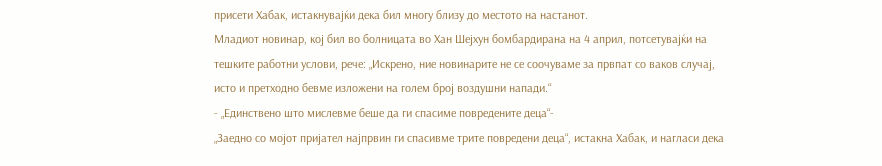присети Хабак, истакнувајќи дека бил многу близу до местото на настанот.
Младиот новинар, кој бил во болницата во Хан Шејхун бомбардирана на 4 април, потсетувајќи на тешките работни услови, рече: „Искрено, ние новинарите не се соочуваме за првпат со ваков случај, исто и претходно бевме изложени на голем број воздушни напади.“
- „Единствено што мислевме беше да ги спасиме повредените деца“-
„Заедно со мојот пријател најпрвин ги спасивме трите повредени деца“, истакна Хабак, и нагласи дека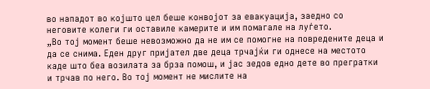во нападот во којшто цел беше конвојот за евакуација, заедно со неговите колеги ги оставиле камерите и им помагале на луѓето.
„Во тој момент беше невозможно да не им се помогне на повредените деца и да се снима. Еден друг пријател две деца трчајќи ги однесе на местото каде што беа возилата за брза помош, и јас зедов едно дете во прегратки и трчав по него. Во тој момент не мислите на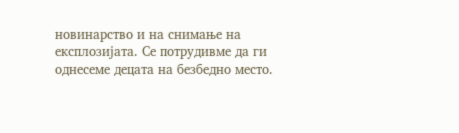новинарство и на снимање на експлозијата. Се потрудивме да ги однесеме децата на безбедно место.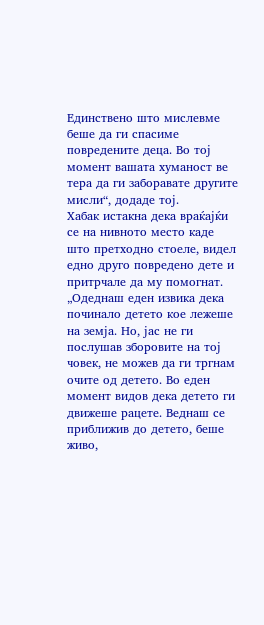Единствено што мислевме беше да ги спасиме повредените деца. Во тој момент вашата хуманост ве тера да ги заборавате другите мисли“, додаде тој.
Хабак истакна дека враќајќи се на нивното место каде што претходно стоеле, видел едно друго повредено дете и притрчале да му помогнат.
„Одеднаш еден извика дека починало детето кое лежеше на земја. Но, јас не ги послушав зборовите на тој човек, не можев да ги тргнам очите од детето. Во еден момент видов дека детето ги движеше рацете. Веднаш се приближив до детето, беше живо,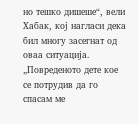но тешко дишеше“, вели Хабак, кој нагласи дека бил многу засегнат од оваа ситуација.
„Повреденото дете кое се потрудив да го спасам ме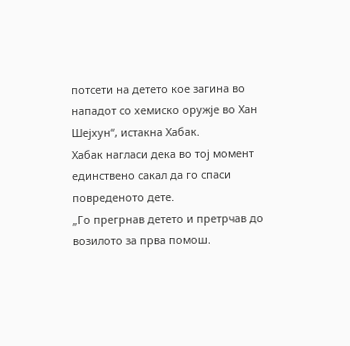потсети на детето кое загина во нападот со хемиско оружје во Хан Шејхун“, истакна Хабак.
Хабак нагласи дека во тој момент единствено сакал да го спаси повреденото дете.
„Го прегрнав детето и претрчав до возилото за прва помош.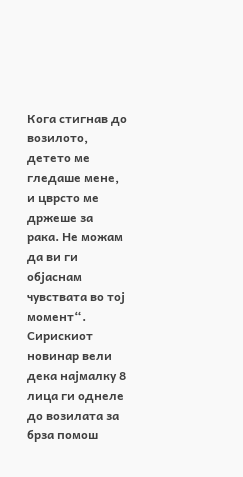Кога стигнав до возилото, детето ме гледаше мене, и цврсто ме држеше за рака. Не можам да ви ги објаснам чувствата во тој момент“.
Сирискиот новинар вели дека најмалку 8 лица ги однеле до возилата за брза помош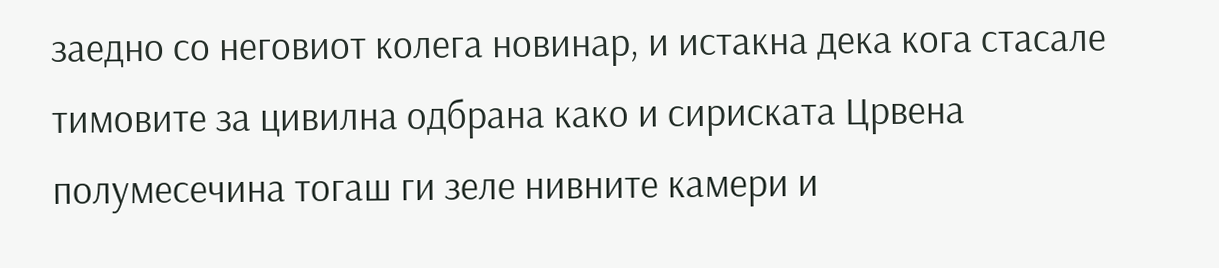заедно со неговиот колега новинар, и истакна дека кога стасале тимовите за цивилна одбрана како и сириската Црвена полумесечина тогаш ги зеле нивните камери и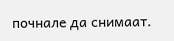почнале да снимаат.